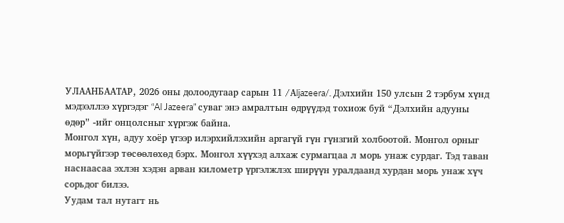УЛААНБААТАР, 2026 оны долоодугаар сарын 11 /Аljazeera/. Дэлхийн 150 улсын 2 тэрбум хүнд мэдээллээ хүргэдэг “Al Jazeera” суваг энэ амралтын өдрүүдэд тохиож буй “Дэлхийн адууны өдөр” -ийг онцолсныг хүргэж байна.
Монгол хүн, адуу хоёр үгээр илэрхийлэхийн аргагүй гүн гүнзгий холбоотой. Монгол орныг морьгүйгээр төсөөлөхөд бэрх. Монгол хүүхэд алхаж сурмагцаа л морь унаж сурдаг. Тэд таван наснаасаа эхлэн хэдэн арван километр үргэлжлэх ширүүн уралдаанд хурдан морь унаж хүч сорьдог билээ.
Уудам тал нутагт нь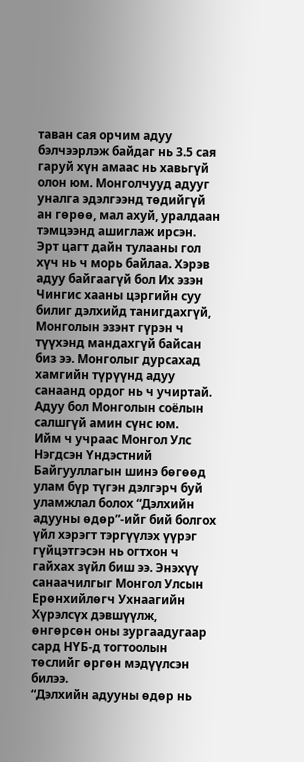таван сая орчим адуу бэлчээрлэж байдаг нь 3.5 сая гаруй хүн амаас нь хавьгүй олон юм. Монголчууд адууг уналга эдэлгээнд төдийгүй ан гөрөө, мал ахуй, уралдаан тэмцээнд ашиглаж ирсэн. Эрт цагт дайн тулааны гол хүч нь ч морь байлаа. Хэрэв адуу байгаагүй бол Их эзэн Чингис хааны цэргийн суу билиг дэлхийд танигдахгүй, Монголын эзэнт гүрэн ч түүхэнд мандахгүй байсан биз ээ. Монголыг дурсахад хамгийн түрүүнд адуу санаанд ордог нь ч учиртай. Адуу бол Монголын соёлын салшгүй амин сүнс юм.
Ийм ч учраас Монгол Улс Нэгдсэн Үндэстний Байгууллагын шинэ бөгөөд улам бүр түгэн дэлгэрч буй уламжлал болох “Дэлхийн адууны өдөр”-ийг бий болгох үйл хэрэгт тэргүүлэх үүрэг гүйцэтгэсэн нь огтхон ч гайхах зүйл биш ээ. Энэхүү санаачилгыг Монгол Улсын Ерөнхийлөгч Ухнаагийн Хүрэлсүх дэвшүүлж, өнгөрсөн оны зургаадугаар сард НҮБ-д тогтоолын төслийг өргөн мэдүүлсэн билээ.
“Дэлхийн адууны өдөр нь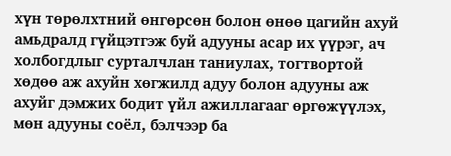хүн төрөлхтний өнгөрсөн болон өнөө цагийн ахуй амьдралд гүйцэтгэж буй адууны асар их үүрэг, ач холбогдлыг сурталчлан таниулах, тогтвортой хөдөө аж ахуйн хөгжилд адуу болон адууны аж ахуйг дэмжих бодит үйл ажиллагааг өргөжүүлэх, мөн адууны соёл, бэлчээр ба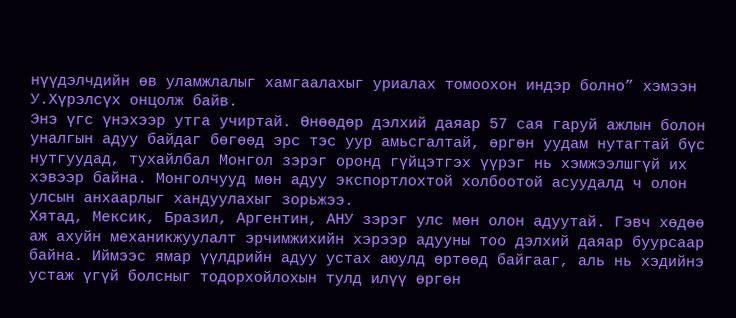нүүдэлчдийн өв уламжлалыг хамгаалахыг уриалах томоохон индэр болно” хэмээн У.Хүрэлсүх онцолж байв.
Энэ үгс үнэхээр утга учиртай. Өнөөдөр дэлхий даяар 57 сая гаруй ажлын болон уналгын адуу байдаг бөгөөд эрс тэс уур амьсгалтай, өргөн уудам нутагтай бүс нутгуудад, тухайлбал Монгол зэрэг оронд гүйцэтгэх үүрэг нь хэмжээлшгүй их хэвээр байна. Монголчууд мөн адуу экспортлохтой холбоотой асуудалд ч олон улсын анхаарлыг хандуулахыг зорьжээ.
Хятад, Мексик, Бразил, Аргентин, АНУ зэрэг улс мөн олон адуутай. Гэвч хөдөө аж ахуйн механикжуулалт эрчимжихийн хэрээр адууны тоо дэлхий даяар буурсаар байна. Иймээс ямар үүлдрийн адуу устах аюулд өртөөд байгааг, аль нь хэдийнэ устаж үгүй болсныг тодорхойлохын тулд илүү өргөн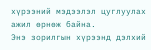хүрээний мэдээлэл цуглуулах ажил өрнөж байна.
Энэ зорилгын хүрээнд дэлхий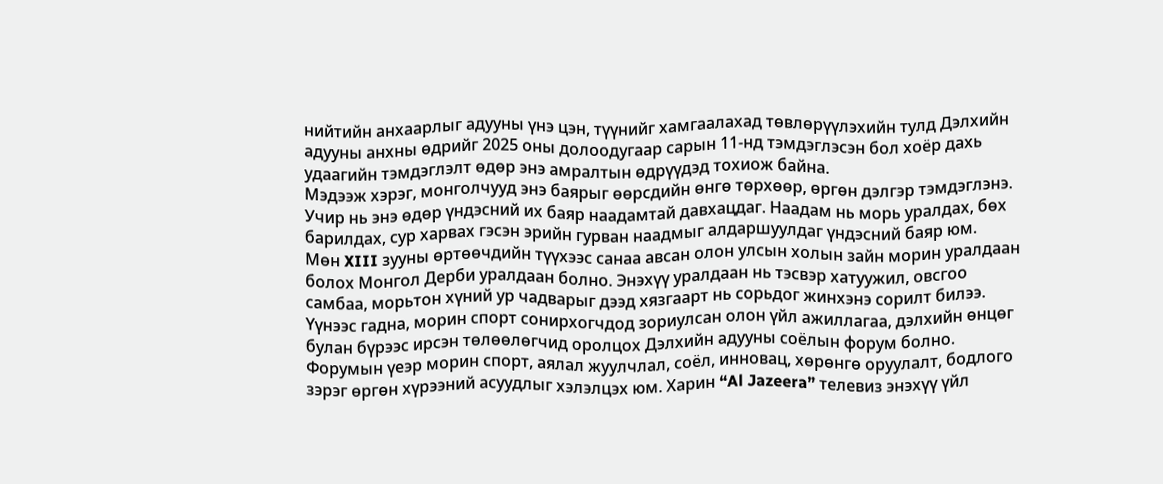нийтийн анхаарлыг адууны үнэ цэн, түүнийг хамгаалахад төвлөрүүлэхийн тулд Дэлхийн адууны анхны өдрийг 2025 оны долоодугаар сарын 11-нд тэмдэглэсэн бол хоёр дахь удаагийн тэмдэглэлт өдөр энэ амралтын өдрүүдэд тохиож байна.
Мэдээж хэрэг, монголчууд энэ баярыг өөрсдийн өнгө төрхөөр, өргөн дэлгэр тэмдэглэнэ. Учир нь энэ өдөр үндэсний их баяр наадамтай давхацдаг. Наадам нь морь уралдах, бөх барилдах, сур харвах гэсэн эрийн гурван наадмыг алдаршуулдаг үндэсний баяр юм.
Мөн XIII зууны өртөөчдийн түүхээс санаа авсан олон улсын холын зайн морин уралдаан болох Монгол Дерби уралдаан болно. Энэхүү уралдаан нь тэсвэр хатуужил, овсгоо самбаа, морьтон хүний ур чадварыг дээд хязгаарт нь сорьдог жинхэнэ сорилт билээ.
Үүнээс гадна, морин спорт сонирхогчдод зориулсан олон үйл ажиллагаа, дэлхийн өнцөг булан бүрээс ирсэн төлөөлөгчид оролцох Дэлхийн адууны соёлын форум болно. Форумын үеэр морин спорт, аялал жуулчлал, соёл, инновац, хөрөнгө оруулалт, бодлого зэрэг өргөн хүрээний асуудлыг хэлэлцэх юм. Харин “Al Jazeera” телевиз энэхүү үйл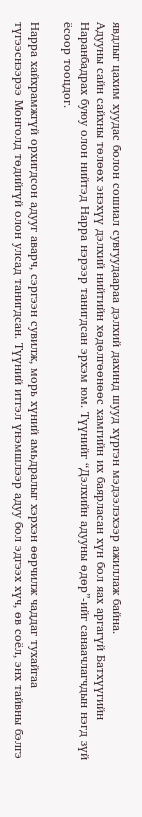явдлыг цахим хуудас болон сошиал сувгуудаараа дэлхий дахинд шууд хүргэн мэдээлэхээр ажиллаж байна.
Адууны сайн сайхны төлөөх энэхүү дэлхий нийтийн хөдөлгөөнөөс хамгийн их баярласан хүн бол яах аргагүй Батхүүгийн Наранбадрах буюу олон нийтэд Нарра нэрээр танигдсан эрхэм юм. Түүнийг “Дэлхийн адууны өдөр”-ийг санаачлагчдын нэгд зүй ёсоор тооцдог.

Нарра хайхрамжгүй орхигдсон адууг аварч, сэргээн сувилж, морь хүний амьдралыг хэрхэн өөрчилж чаддаг тухайгаа түгээснээрээ Монголд төдийгүй олон улсад танигдсан. Түүний итгэл үнэмшлээр адуу бол эдгээх хүч, өв соёл, энх тайвны бэлгэ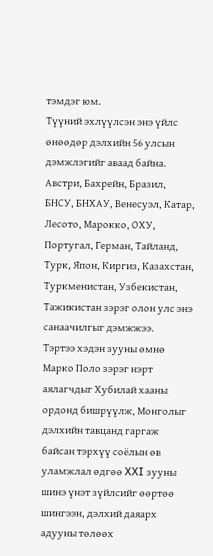тэмдэг юм.
Түүний эхлүүлсэн энэ үйлс өнөөдөр дэлхийн 56 улсын дэмжлэгийг аваад байна. Австри, Бахрейн, Бразил, БНСУ, БНХАУ, Венесуэл, Катар, Лесото, Марокко, ОХУ, Португал, Герман, Тайланд, Турк, Япон, Киргиз, Казахстан, Туркменистан, Узбекистан, Тажикистан зэрэг олон улс энэ санаачилгыг дэмжжээ.
Тэртээ хэдэн зууны өмнө Марко Поло зэрэг нэрт аялагчдыг Хубилай хааны ордонд бишрүүлж, Монголыг дэлхийн тавцанд гаргаж байсан тэрхүү соёлын өв уламжлал өдгөө XXI зууны шинэ үнэт зүйлсийг өөртөө шингээн, дэлхий даяарх адууны төлөөх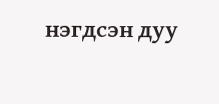нэгдсэн дуу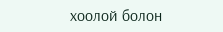хоолой болон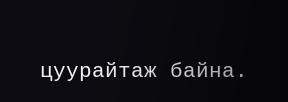цуурайтаж байна.